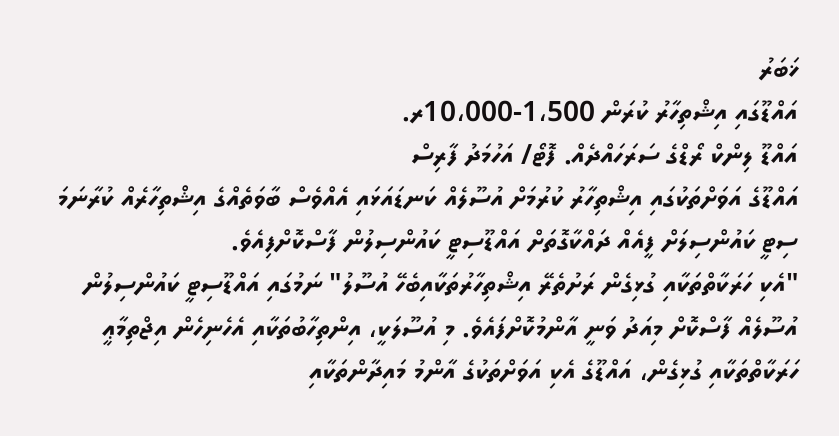ޚަބަރު
އައްޑޫގައި އިޝްތިހާރު ކުރަން 1،500-10،000ރ.
އައްޑޫ ލިންކް ރޯޑްގެ ސަރަހައްދެއް. ފޮޓޯ/ އަހުމަދު ފާރިސް
އައްޑޫގެ އަވަށްތަކުގައި އިޝްތިހާރު ކުރުމަށް އުސޫލެއް ކަނޑައަޅައި އެއްވެސް ބާވަތެއްގެ އިޝްތިހާރެއް ކުރާނަމަ ސިޓީ ކައުންސިލަށް ފީއެއް ދައްކާގޮތަށް އައްޑޫސިޓީ ކައުންސިލުން ފާސްކޮށްފިއެވެ.
"އެކި ހަރަކާތްތަކާއި ގުޅިގެން ރަށުތެރޭ އިޝްތިހާރުތަކާއިބެހޭ އުސޫލު" ނަމުގައި އައްޑޫސިޓީ ކައުންސިލުން އުސޫލެއް ފާސްކޮށް މިއަދު ވަނީ އާންމުކޮށްފައެވެ. މި އުސޫލަކީ، އިންތިހާބުތަކާއި އެހެނިހެން އިޖްތިމާޢީ ހަރަކާތްތަކާއި ގުޅިގެން، އައްޑޫގެ އެކި އަވަށްތަކުގެ އާންމު މައިދާންތަކާއި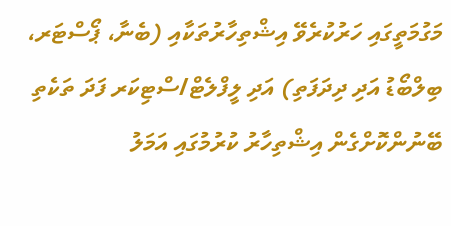މަގުމަތީގައި ހަރުކުރެވޭ އިޝްތިހާރުތަކާއި (ބެނާ، ޕޯސްޓަރ، ބިލްބޯޑު އަދި ދިދަފަތި) އަދި ލީފްލެޓް/ސްޓިކަރ ފަދަ ތަކެތި ބޭނުންކޮށްގެން އިޝްތިހާރު ކުރުމުގައި އަމަލު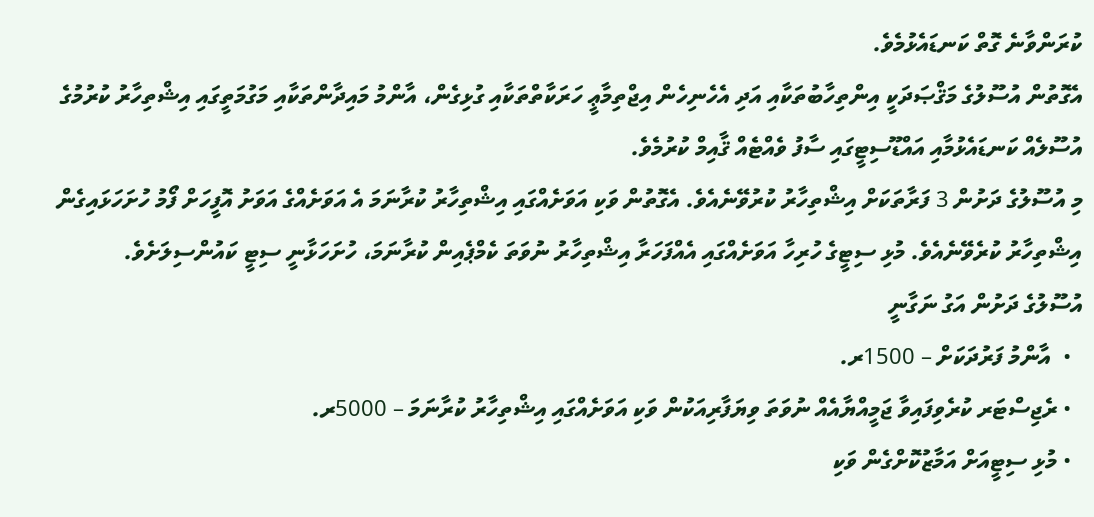ކުރަންވާނެ ގޮތް ކަނޑައެޅުމެވެ.
އެގޮތުން އުސޫލުގެ މަޤްޞަދަކީ އިންތިހާބުތަކާއި އަދި އެހެނިހެން އިޖްތިމާޢީ ހަރަކާތްތަކާއި ގުޅިގެން، އާންމު މައިދާންތަކާއި މަގުމަތީގައި އިޝްތިހާރު ކުރުމުގެ އުސޫލެއް ކަނޑައެޅުމާއި އައްޑޫސިޓީގައި ސާފު ވެއްޓެއް ޤާއިމް ކުރުމެވެ.
މި އުސޫލުގެ ދަށުން 3 ފަރާތަކަށް އިޝްތިހާރު ކުރުވޭނެއެވެ. އެގޮތުން ވަކި އަވަށެއްގައި އިޝްތިހާރު ކުރާނަމަ އެ އަވަށެއްގެ އަވަށު އޮފީހަށް ފޯމު ހުށަހަޅައިގެން އިޝްތިހާރު ކުރެވޭނެއެވެ. މުޅި ސިޓީގެ ހުރިހާ އަވަށެއްގައި އެއްފަހަރާ އިޝްތިހާރު ނުވަތަ ކެމްޕެއިން ކުރާނަމަ، ހުށަހަޅާނީ ސިޓީ ކައުންސިލަށެވެ.
އުސޫލުގެ ދަށުން އަގު ނަގާނީ
  •  އާންމު ފަރުދަކަށް – 1500ރ.
  • ރެޖިސްޓަރ ކުރެވިފައިވާ ޖަމީއްޔާއެއް ނުވަތަ ވިޔަފާރިއަކުން ވަކި އަވަށެއްގައި އިޝްތިހާރު ކުރާނަމަ – 5000ރ.
  • މުޅި ސިޓީއަށް އަމާޒުކޮށްގެން ވަކި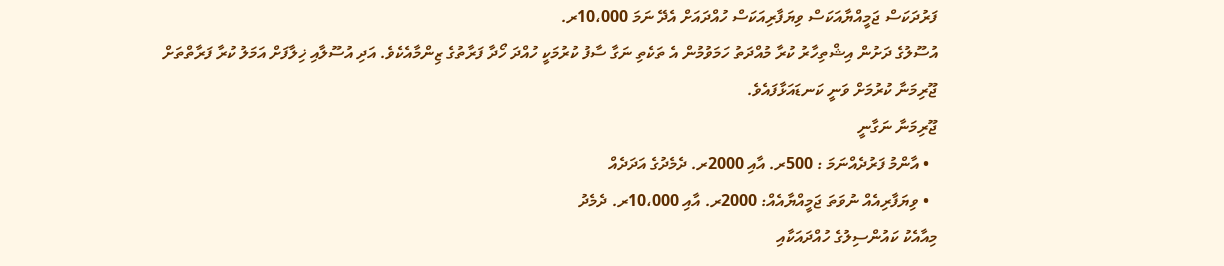ފަރުދަކަސް ޖަމީއްޔާއަކަސް ވިޔަފާރިއަކަސް ހުއްދައަށް އެދޭ ނަމަ 10،000ރ.
އުސޫލުގެ ދަށުން އިޝްތިހާރު ކުރާ މުއްދަތު ހަމަވުމުން އެ ތަކެތި ނަގާ ސާފު ކުރުމަކީ ހުއްދަ ހޯދާ ފަރާތުގެ ޒިންމާއެކެވެ. އަދި އުސޫލާއި ޚިލާފަށް އަމަލު ކުރާ ފަރާތްތަށް ޖޫރިމަނާ ކުރުމަށް ވަނީ ކަނޑައަޅާފައެވެ.
ޖޫރިމަނާ ނަގާނީ
  • އާންމު ފަރުދެއްނަމަ : 500ރ. އާއި 2000ރ. ދެމެދުގެ އަދަދެއް
  • ވިޔަފާރިއެއް ނުވަތަ ޖަމީއްޔާއެއް: 2000ރ. އާއި 10،000ރ. ދެމެދު
މިއާއެކު ކައުންސިލުގެ ހުއްދައަކާއި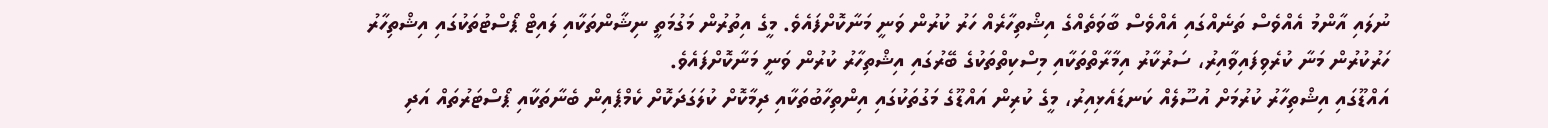ނުލައި އާންމު އެއްވެސް ތަނެއްގައި އެއްވެސް ބާވަތެއްގެ އިޝްތިހާރެއް ހަރު ކުރުން ވަނީ މަނާކޮށްފައެވެ. މީގެ އިތުރުން މަގުމަތީ ނިޝާންތަކާއި ލައިޓް ޕޯސްޓުތަކުގައި އިޝްތިހާރު ހަރުކުރުން މަނާ ކުރެވިފައިވާއިރު، ސަރުކާރު އިމާރާތްތަކާއި މިސްކިތްތަކުގެ ބޭރުގައި އިޝްތިހާރު ކުރުން ވަނީ މަނާކޮށްފައެވެ.
އައްޑޫގައި އިޝްތިހާރު ކުރުމަށް އުސޫލެއް ކަނޑައެޅިއިރު، މީގެ ކުރިން އައްޑޫގެ މަގުތަކުގައި އިންތިހާބުތަކާއި ދިމާކޮށް ކުލަގަދަކޮށް ކެމްޕެއިން ބެނާތަކާއި ޕޯސްޓަރުތައް އަދި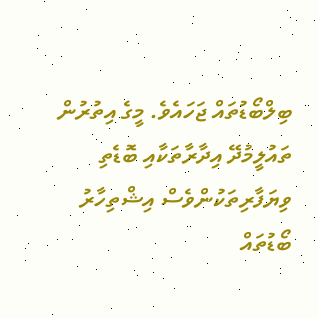ބިލްބޯޑުތައް ޖަހައެވެ. މީގެ އިތުރުން ތައުލީމުދޭ އިދާރާތަކާއި ބޮޑެތި ވިޔަފާރިތަކުންވެސް އިޝްތިހާރު ބޯޑުތައް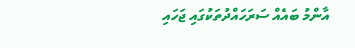އާންމު ބައެއް ސަރަހައްދުތަކުގައި ޖަހައި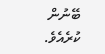ބޭނުން ކުރެއެވެ.